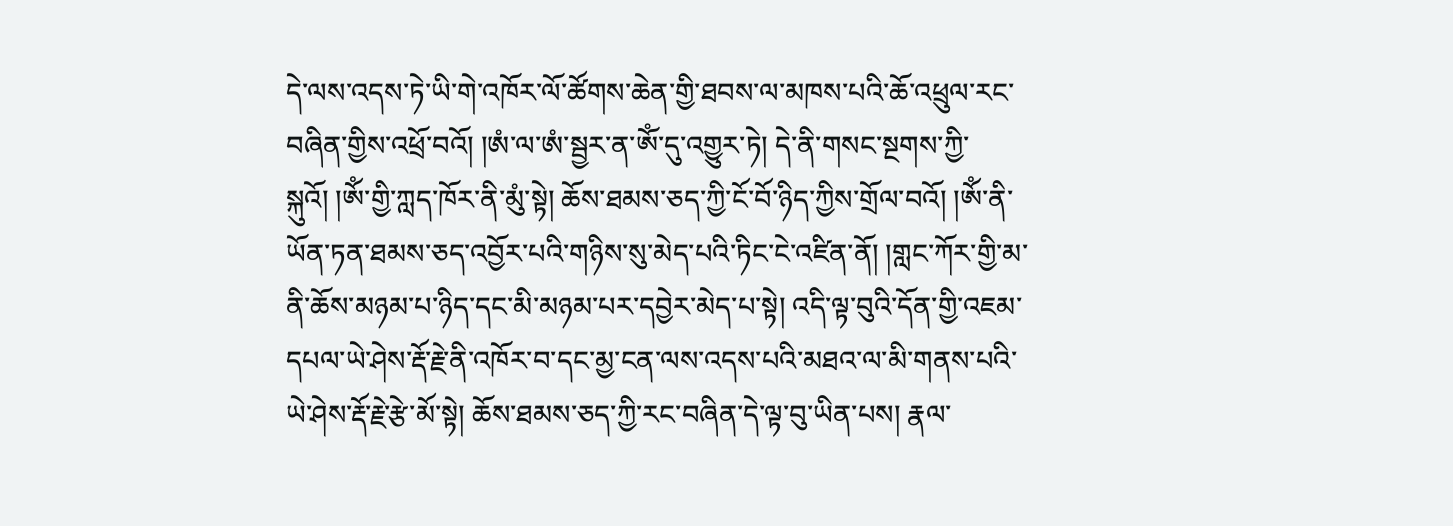དེ་ལས་འདས་ཏེ་ཡི་གེ་འཁོར་ལོ་ཚོགས་ཆེན་གྱི་ཐབས་ལ་མཁས་པའི་ཆོ་འཕྲུལ་རང་བཞིན་གྱིས་འཕྲོ་བའོ། །ཨཾ་ལ་ཨཾ་སྦྱར་ན་ཨོཾ་དུ་འགྱུར་ཏེ། དེ་ནི་གསང་སྔགས་ཀྱི་སྐུའོ། །ཨོཾ་གྱི་ཀླད་ཁོར་ནི་མུཾ་སྟེ། ཆོས་ཐམས་ཅད་ཀྱི་ངོ་བོ་ཉིད་ཀྱིས་གྲོལ་བའོ། །ཨོཾ་ནི་ཡོན་ཏན་ཐམས་ཅད་འབྱོར་པའི་གཉིས་སུ་མེད་པའི་ཏིང་ངེ་འཛིན་ནོ། །གླང་ཀོར་གྱི་མ་ནི་ཆོས་མཉམ་པ་ཉིད་དང་མི་མཉམ་པར་དབྱེར་མེད་པ་སྟེ། འདི་ལྟ་བུའི་དོན་གྱི་འཇམ་དཔལ་ཡེ་ཤེས་རྡོ་རྗེ་ནི་འཁོར་བ་དང་མྱ་ངན་ལས་འདས་པའི་མཐའ་ལ་མི་གནས་པའི་ཡེ་ཤེས་རྡོ་རྗེ་རྩེ་མོ་སྟེ། ཆོས་ཐམས་ཅད་ཀྱི་རང་བཞིན་དེ་ལྟ་བུ་ཡིན་པས། རྣལ་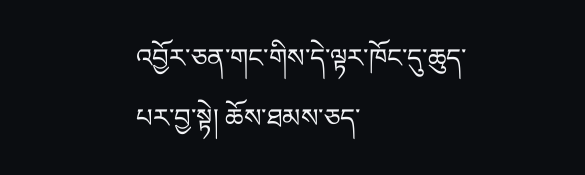འབྱོར་ཅན་གང་གིས་དེ་ལྟར་ཁོང་དུ་ཆུད་པར་བྱ་སྟེ། ཆོས་ཐམས་ཅད་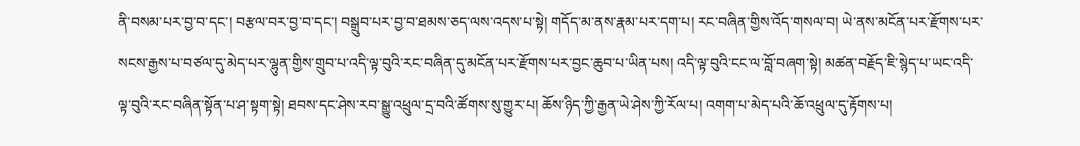ནི་བསམ་པར་བྱ་བ་དང་། བརྩལ་བར་བྱ་བ་དང་། བསྒྲུབ་པར་བྱ་བ་ཐམས་ཅད་ལས་འདས་པ་སྟེ། གདོད་མ་ནས་རྣམ་པར་དག་པ། རང་བཞིན་གྱིས་འོད་གསལ་བ། ཡེ་ནས་མངོན་པར་རྫོགས་པར་སངས་རྒྱས་པ་བཙལ་དུ་མེད་པར་ལྷུན་གྱིས་གྲུབ་པ་འདི་ལྟ་བུའི་རང་བཞིན་དུ་མངོན་པར་རྫོགས་པར་བྱང་ཆུབ་པ་ཡིན་པས། འདི་ལྟ་བུའི་ངང་ལ་བློ་བཞག་སྟེ། མཚན་བརྗོད་ཇི་སྙེད་པ་ཡང་འདི་ལྟ་བུའི་རང་བཞིན་སྟོན་པ་ཤ་སྟག་སྟེ། ཐབས་དང་ཤེས་རབ་སྒྱུ་འཕྲུལ་དྲ་བའི་ཚོགས་སུ་གྱུར་པ། ཆོས་ཉིད་ཀྱི་རྒྱན་ཡེ་ཤེས་ཀྱི་རོལ་པ། འགག་པ་མེད་པའི་ཆོ་འཕྲུལ་དུ་རྟོགས་པ།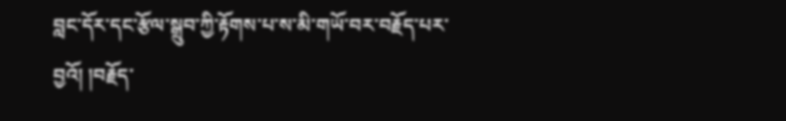བླང་དོར་དང་རྩོལ་སྒྲུབ་ཀྱི་རྟོགས་པ་ས་མི་གཡོ་བར་བརྗོད་པར་བྱའོ། །བརྗོད་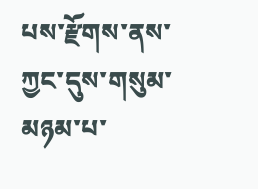པས་རྫོགས་ནས་ཀྱང་དུས་གསུམ་མཉམ་པ་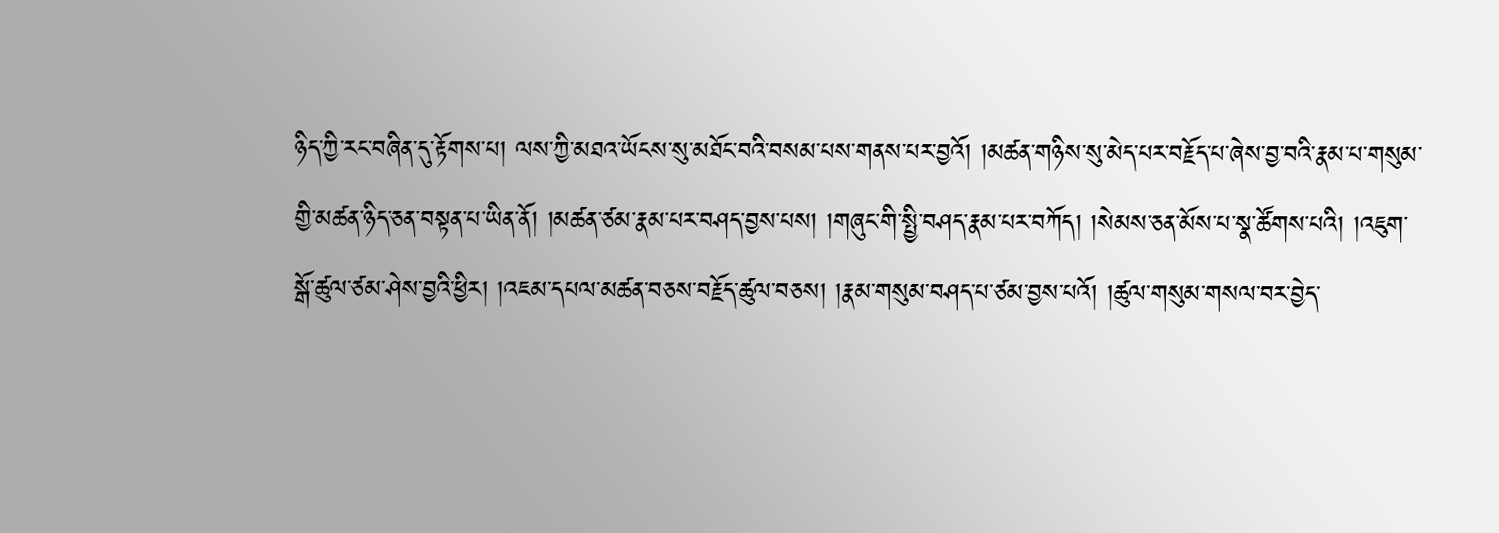ཉིད་ཀྱི་རང་བཞིན་དུ་རྟོགས་པ། ལས་ཀྱི་མཐའ་ཡོངས་སུ་མཐོང་བའི་བསམ་པས་གནས་པར་བྱའོ། །མཚན་གཉིས་སུ་མེད་པར་བརྗོད་པ་ཞེས་བྱ་བའི་རྣམ་པ་གསུམ་གྱི་མཚན་ཉིད་ཅན་བསྟན་པ་ཡིན་ནོ། །མཚན་ཙམ་རྣམ་པར་བཤད་བྱས་པས། །གཞུང་གི་སྤྱི་བཤད་རྣམ་པར་བཀོད། །སེམས་ཅན་མོས་པ་སྣ་ཚོགས་པའི། །འཇུག་སྒོ་ཚུལ་ཙམ་ཤེས་བྱའི་ཕྱིར། །འཇམ་དཔལ་མཚན་བཅས་བརྗོད་ཚུལ་བཅས། །རྣམ་གསུམ་བཤད་པ་ཙམ་བྱས་པའོ། །ཚུལ་གསུམ་གསལ་བར་བྱེད་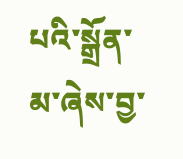པའི་སྒྲོན་མ་ཞེས་བྱ་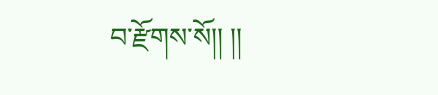བ་རྫོགས་སོ།། །།